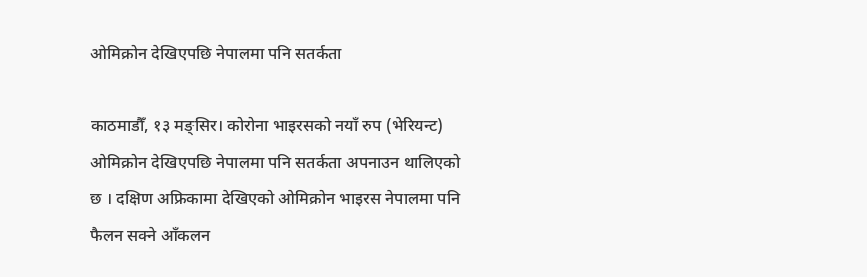ओमिक्रोन देखिएपछि नेपालमा पनि सतर्कता

काठमाडौँ, १३ मङ्सिर। कोरोना भाइरसको नयाँ रुप (भेरियन्ट) ओमिक्रोन देखिएपछि नेपालमा पनि सतर्कता अपनाउन थालिएको छ । दक्षिण अफ्रिकामा देखिएको ओमिक्रोन भाइरस नेपालमा पनि फैलन सक्ने आँकलन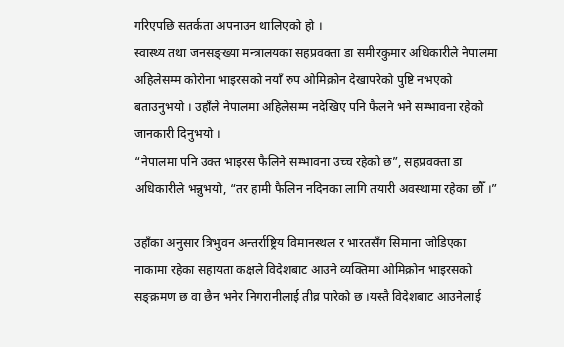गरिएपछि सतर्कता अपनाउन थालिएको हो ।
स्वास्थ्य तथा जनसङ्ख्या मन्त्रालयका सहप्रवक्ता डा समीरकुमार अधिकारीले नेपालमा अहिलेसम्म कोरोना भाइरसको नयाँ रुप ओमिक्रोन देखापरेको पुष्टि नभएको बताउनुभयो । उहाँले नेपालमा अहिलेसम्म नदेखिए पनि फैलने भने सम्भावना रहेको जानकारी दिनुभयो ।
“नेपालमा पनि उक्त भाइरस फैलिने सम्भावना उच्च रहेको छ”, सहप्रवक्ता डा अधिकारीले भन्नुभयो, “तर हामी फैलिन नदिनका लागि तयारी अवस्थामा रहेका छौँ ।”

उहाँका अनुसार त्रिभुवन अन्तर्राष्ट्रिय विमानस्थल र भारतसँग सिमाना जोडिएका नाकामा रहेका सहायता कक्षले विदेशबाट आउने व्यक्तिमा ओमिक्रोन भाइरसको सङ्क्रमण छ वा छैन भनेर निगरानीलाई तीव्र पारेको छ ।यस्तै विदेशबाट आउनेलाई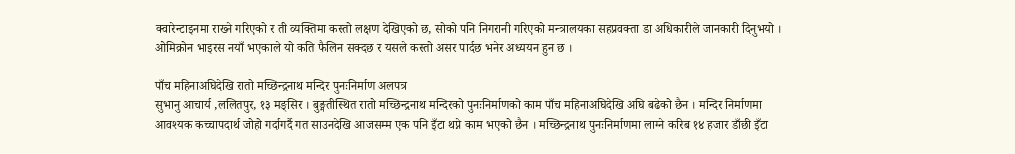क्वारेन्टाइनमा राख्ने गरिएको र ती व्यक्तिमा कस्तो लक्षण देखिएको छ, सोको पनि निगरानी गरिएको मन्त्रालयका सहप्रवक्ता डा अधिकारीले जानकारी दिनुभयो । ओमिक्रोन भाइरस नयाँ भएकाले यो कति फैलिन सक्दछ र यसले कस्तो असर पार्दछ भनेर अध्ययन हुन छ ।

पाँच महिनाअघिदेखि रातो मच्छिन्द्रनाथ मन्दिर पुनःनिर्माण अलपत्र
सुभानु आचार्य ,ललितपुर, १३ मङ्सिर । बुङ्मतीस्थित रातो मच्छिन्द्रनाथ मन्दिरको पुनःनिर्माणको काम पाँच महिनाअघिदेखि अघि बढेको छैन । मन्दिर निर्माणमा आवश्यक कच्चापदार्थ जोहो गर्दागर्दै गत साउनदेखि आजसम्म एक पनि इँटा थप्ने काम भएको छैन । मच्छिन्द्रनाथ पुनःनिर्माणमा लाग्ने करिब १४ हजार डाँछी इँटा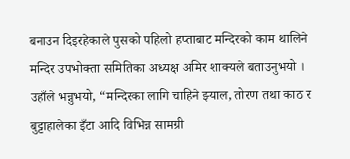बनाउन दिइरहेकाले पुसको पहिलो हप्ताबाट मन्दिरको काम थालिने मन्दिर उपभोक्ता समितिका अध्यक्ष अमिर शाक्यले बताउनुभयो । उहाँले भन्नुभयो, “मन्दिरका लागि चाहिने झ्याल, तोरण तथा काठ र बुट्टाहालेका इँटा आदि विभिन्न सामग्री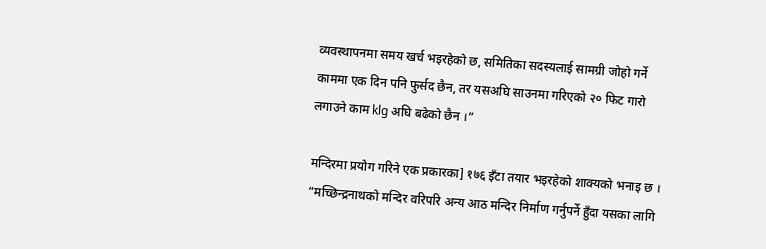व्यवस्थापनमा समय खर्च भइरहेको छ, समितिका सदस्यलाई सामग्री जोहो गर्ने काममा एक दिन पनि फुर्सद छैन, तर यसअघि साउनमा गरिएको २० फिट गारो लगाउने काम klg अघि बढेको छैन ।”

मन्दिरमा प्रयोग गरिने एक प्रकारका] १७६ इँटा तयार भइरहेको शाक्यको भनाइ छ । “मच्छिन्द्रनाथको मन्दिर वरिपरि अन्य आठ मन्दिर निर्माण गर्नुपर्ने हुँदा यसका लागि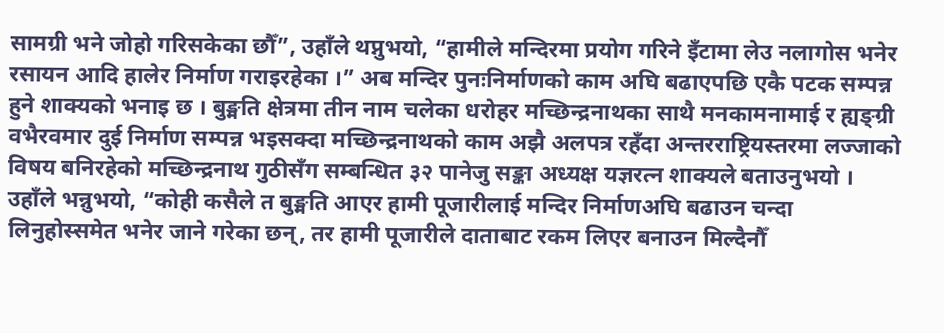सामग्री भने जोहो गरिसकेका छौँ”, उहाँले थप्नुभयो, “हामीले मन्दिरमा प्रयोग गरिने इँटामा लेउ नलागोस भनेर रसायन आदि हालेर निर्माण गराइरहेका ।” अब मन्दिर पुनःनिर्माणको काम अघि बढाएपछि एकै पटक सम्पन्न हुने शाक्यको भनाइ छ । बुङ्मति क्षेत्रमा तीन नाम चलेका धरोहर मच्छिन्द्रनाथका साथै मनकामनामाई र ह्यङ्ग्री वभैरवमार दुई निर्माण सम्पन्न भइसक्दा मच्छिन्द्रनाथको काम अझै अलपत्र रहँदा अन्तरराष्ट्रियस्तरमा लज्जाको विषय बनिरहेको मच्छिन्द्रनाथ गुठीसँग सम्बन्धित ३२ पानेजु सङ्का अध्यक्ष यज्ञरत्न शाक्यले बताउनुभयो । उहाँले भन्नुभयो, “कोही कसैले त बुङ्मति आएर हामी पूजारीलाई मन्दिर निर्माणअघि बढाउन चन्दा लिनुहोस्समेत भनेर जाने गरेका छन्, तर हामी पूजारीले दाताबाट रकम लिएर बनाउन मिल्दैनौँ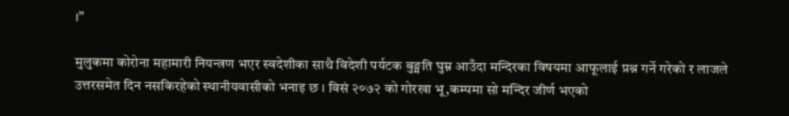।”

मुलुकमा कोरोना महामारी नियन्त्रण भएर स्वदेशीका साथै विदेशी पर्यटक बुङ्मति घुम्न आउँदा मन्दिरका विषयमा आफूलाई प्रश्न गर्ने गरेको र लाजले उत्तरसमेत दिन नसकिरहेको स्थानीयवासीको भनाइ छ । विसं २०७२ को गोरखा भू,कम्पमा सो मन्दिर जीर्ण भएको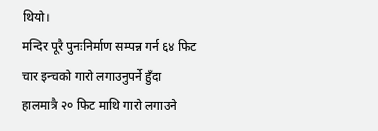थियो।
मन्दिर पूरै पुनःनिर्माण सम्पन्न गर्न ६४ फिट चार इन्चको गारो लगाउनुपर्ने हुँदा हालमात्रै २० फिट माथि गारो लगाउने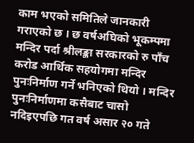काम भएको समितिले जानकारी गराएको छ । छ वर्षअघिको भूकम्पमा मन्दिर पर्दा श्रीलङ्का सरकारको रु पाँच करोड आर्थिक सहयोगमा मन्दिर पुनःनिर्माण गर्ने भनिएको थियो । मन्दिर पुनःनिर्माणमा कसैबाट चासो नदिइएपछि गत वर्ष असार २० गते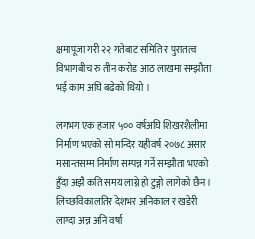क्षमापूजा गरी २२ गतेबाट समिति र पुरातत्व विभागबीच रु तीन करोड आठ लाखमा सम्झौता भई काम अघि बढेको थियो ।

लगभग एक हजार ५०० वर्षअघि शिखरशैलीमा निर्माण भएको सो मन्दिर यहीवर्ष २०७८ असार मसान्तसम्म निर्माण सम्पन्न गर्ने सम्झौता भएको हुँदा अझै कति समय लाग्ने हो टुङ्गो लागेको छैन । लिच्छविकालतिर देशभर अनिकाल र खडेरी लाग्दा अन्न अनि वर्षा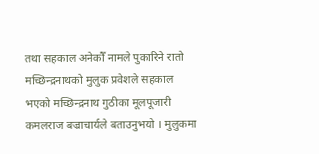तथा सहकाल अनेकौँ नामले पुकारिने रातो मच्छिन्द्रनाथको मुलुक प्रवेशले सहकाल भएको मच्छिन्द्रनाथ गुठीका मूलपूजारी कमलराज बज्राचार्यले बताउनुभयो । मुलुकमा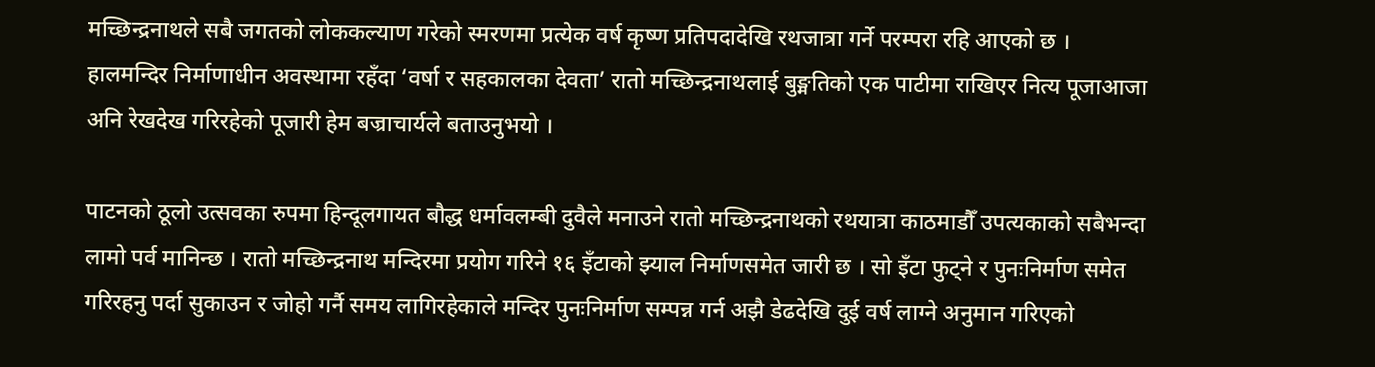मच्छिन्द्रनाथले सबै जगतको लोककल्याण गरेको स्मरणमा प्रत्येक वर्ष कृष्ण प्रतिपदादेखि रथजात्रा गर्ने परम्परा रहि आएको छ । हालमन्दिर निर्माणाधीन अवस्थामा रहँदा ‘वर्षा र सहकालका देवता’ रातो मच्छिन्द्रनाथलाई बुङ्मतिको एक पाटीमा राखिएर नित्य पूजाआजा अनि रेखदेख गरिरहेको पूजारी हेम बज्राचार्यले बताउनुभयो ।

पाटनको ठूलो उत्सवका रुपमा हिन्दूलगायत बौद्ध धर्मावलम्बी दुवैले मनाउने रातो मच्छिन्द्रनाथको रथयात्रा काठमाडौँ उपत्यकाको सबैभन्दा लामो पर्व मानिन्छ । रातो मच्छिन्द्रनाथ मन्दिरमा प्रयोग गरिने १६ इँटाको झ्याल निर्माणसमेत जारी छ । सो इँटा फुट्ने र पुनःनिर्माण समेत गरिरहनु पर्दा सुकाउन र जोहो गर्नै समय लागिरहेकाले मन्दिर पुनःनिर्माण सम्पन्न गर्न अझै डेढदेखि दुई वर्ष लाग्ने अनुमान गरिएको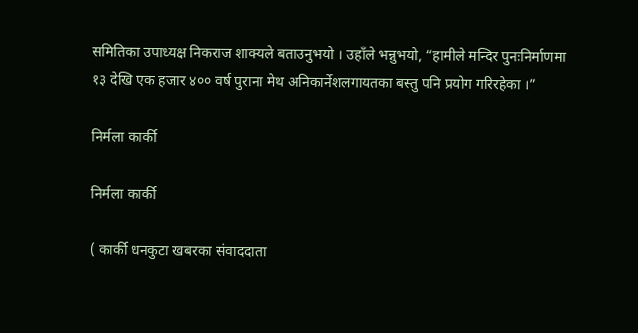समितिका उपाध्यक्ष निकराज शाक्यले बताउनुभयो । उहाँले भन्नुभयो, “हामीले मन्दिर पुनःनिर्माणमा १३ देखि एक हजार ४०० वर्ष पुराना मेथ अनिकार्नेशलगायतका बस्तु पनि प्रयोग गरिरहेका ।”

निर्मला कार्की

निर्मला कार्की

( कार्की धनकुटा खबरका संवाददाता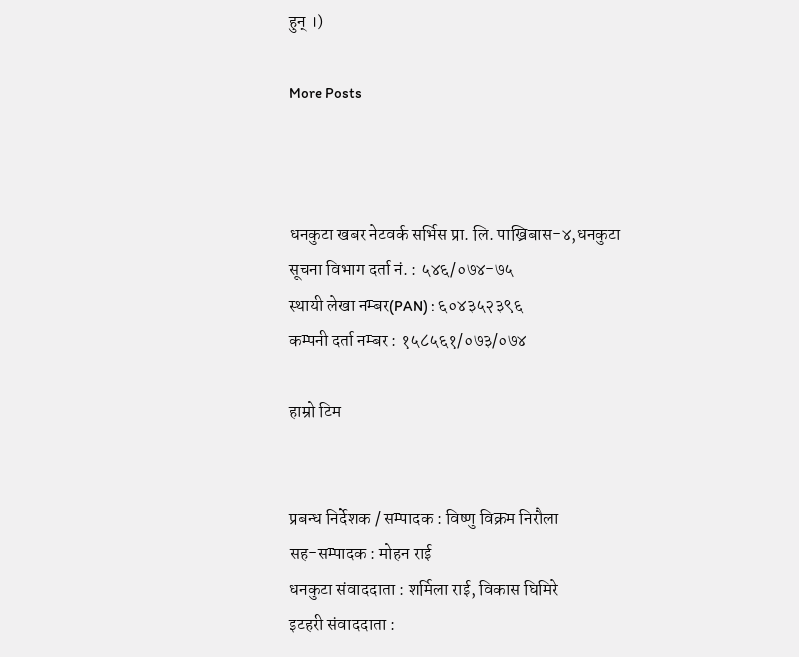हुन् ।)

More Posts



धनकुटा खबर नेटवर्क सर्भिस प्रा. लि. पाख्रिबास-४,धनकुटा
सूचना विभाग दर्ता नं. : ५४६/०७४-७५
स्थायी लेखा नम्बर(PAN) : ६०४३५२३९६
कम्पनी दर्ता नम्बर : १५८५६१/०७३/०७४

हाम्रो टिम


प्रबन्ध निर्देशक / सम्पादक : विष्णु विक्रम निरौला
सह-सम्पादक : मोहन राई
धनकुटा संवाददाता : शर्मिला राई, विकास घिमिरे
इटहरी संवाददाता :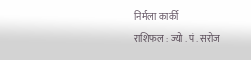निर्मला कार्की
राशिफल : ज्यो . पं . सरोज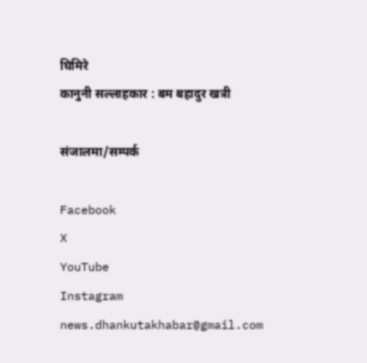घिमिरे
कानुनी सल्लाहकार : बम बहादुर खत्री

संजालमा/सम्पर्क

Facebook
X
YouTube
Instagram
news.dhankutakhabar@gmail.com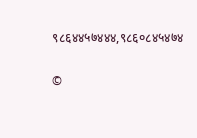९८६४४५७४४४,९८६०८४५४७४

©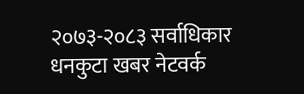२०७३-२०८३ सर्वाधिकार धनकुटा खबर नेटवर्क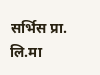सर्भिस प्रा. लि.मा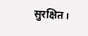सुरक्षित ।